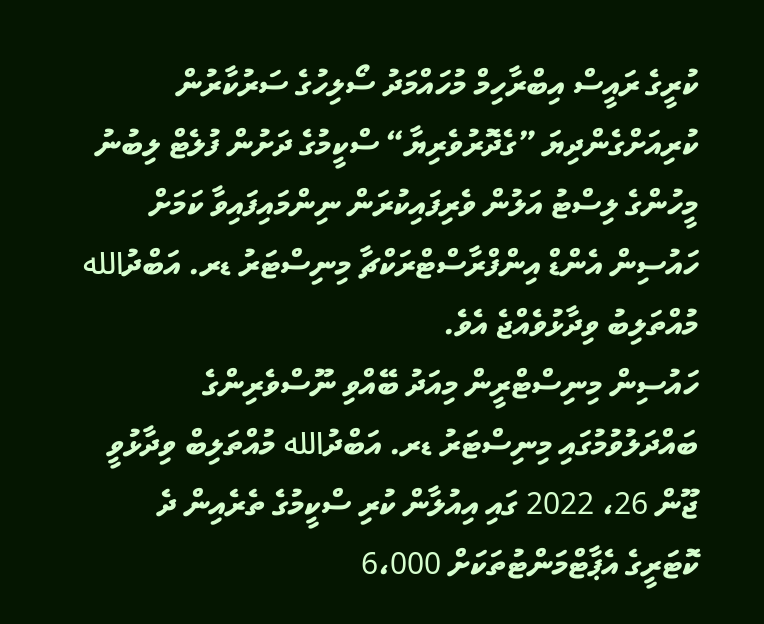ކުރީގެ ރައީސް އިބްރާހިމް މުހައްމަދު ސޯލިހުގެ ސަރުކާރުން ކުރިއަށްގެންދިޔަ ”ގެދޮރުވެރިޔާ“ ސްކީމުގެ ދަށުން ފުލެޓް ލިބުނު މީހުންގެ ލިސްޓު އަލުން ވެރިފައިކުރަން ނިންމައިފައިވާ ކަމަށް ހައުސިން އެންޑް އިންފްރާސްޓްރަކްޗާ މިނިސްޓަރު ޑރ. އަބްދުالله މުއްތަލިބު ވިދާޅުވެއްޖެ އެވެ.
ހައުސިން މިނިސްޓްރީން މިއަދު ބޭއްވި ނޫސްވެރިންގެ ބައްދަލުވުމުގައި މިނިސްޓަރު ޑރ. އަބްދުالله މުއްތަލިބް ވިދާޅުވީ ޖޫން 26، 2022 ގައި އިއުލާން ކުރި ސްކީމުގެ ތެރެއިން ދެ ކޮޓަރީގެ އެޕާޓްމަންޓުތަކަށް 6،000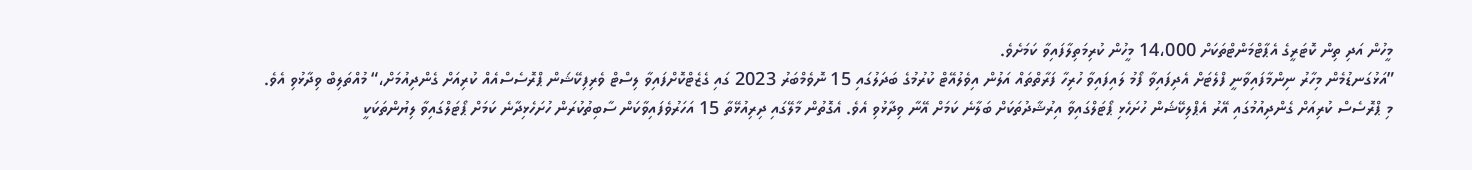މީހުން އަދި ތިން ކޮޓަރީގެ އެޕާޓްމަންޓްތަކަށް 14،000 މީހުން ކުރިމަތިލާފައިވާ ކަމަށެވެ.
”އަޅުގަނޑުމެން މިހާރު ނިންމާފައިވާނީ ފްލެޓަށް އެދިފައިވާ ފޯމު ލައިފައިވާ ހުރިހާ ފަރާތްތައް އަލުން އިވެލުއޭޓް ކުރުމުގެ ބަދަލުގައި 15 ނޮވެމްބަރު 2023 ގައި ގެޒެޓްކޮށްފައިވާ ލިސްޓް ވެރިފިކޭޝަން ޕްރޮސެސްއެއް ކުރިއަށް ގެންދިއުމަށް،“ މުއްތަލިބް ވިދާޅުވި އެވެ.
މި ޕްރޮސެސް ކުރިއަށް ގެންދިއުމުގައި އޭރު އެޕްލިކޭޝަން ހުށަހެޅި ޕޯޓަލްގައިވާ އިރުޝާދުތަކަށް ބަލާނެ ކަމަށް އޭނާ ވިދާޅުވި އެވެ. އެގޮތުން މާލޭގައި ދިރިއުޅޭތާ 15 އަހަރުވެފައިވާކަން ސާބިތުކުރަން ހުށަހެޅިދާނެ ކަމަށް ޕޯޓަލްގައިވާ ލިޔުންތަކަކީ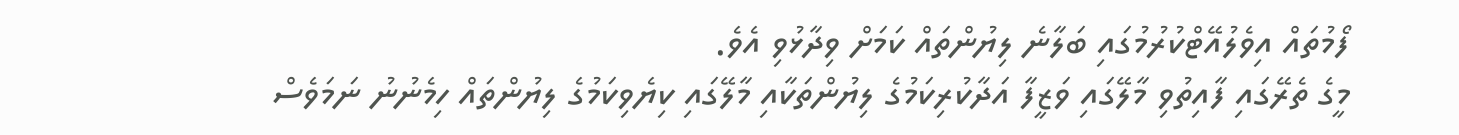ފޯމުތައް އިވެލުއޭޓްކުރުމުގައި ބަލާނެ ލިޔުންތައް ކަމަށް ވިދާޅުވި އެވެ.
މީގެ ތެރޭގައި ފާއިތުވި މާލޭގައި ވަޒީފާ އަދާކުރިކަމުގެ ލިޔުންތަކާއި މާލޭގައި ކިޔެވިކަމުގެ ލިޔުންތައް ހިމެނުނު ނަމަވެސް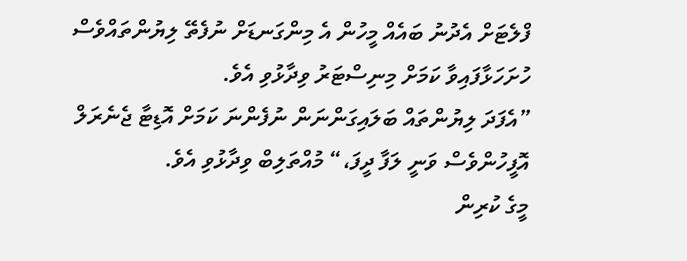ފްލެޓަށް އެދުނު ބައެއް މީހުން އެ މިންގަނޑަށް ނުފެތޭ ލިޔުންތައްވެސް ހުށަހަޅާފައިވާ ކަމަށް މިނިސްޓަރު ވިދާޅުވި އެވެ.
”އެފަދަ ލިޔުންތައް ބަލައިގަންނަން ނުފެންނަ ކަމަށް އޮޑިޓާ ޖެނެރަލް އޮފީހުންވެސް ވަނީ ލަފާ ދީފަ،“ މުއްތަލިބް ވިދާޅުވި އެވެ.
މީގެ ކުރިން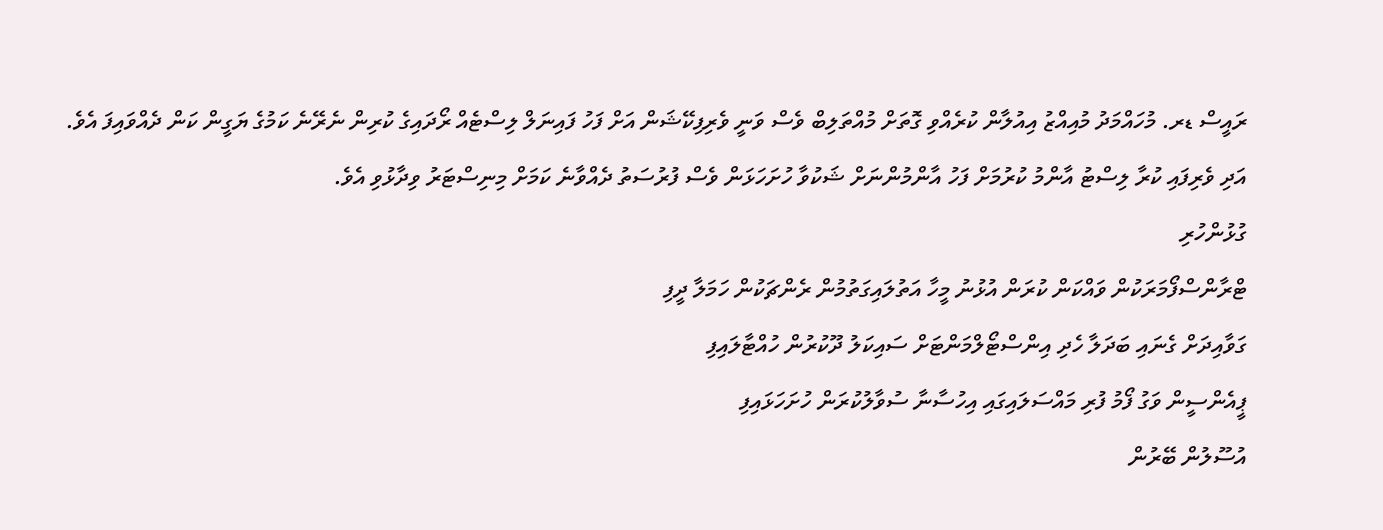ރައީސް ޑރ. މުހައްމަދު މުއިއްޒު އިއުލާން ކުރެއްވި ގޮތަށް މުއްތަލިބް ވެސް ވަނީ ވެރިފިކޭޝަން އަށް ފަހު ފައިނަލް ލިސްޓެއް ރޯދައިގެ ކުރިން ނެރޭނެ ކަމުގެ ޔަގީން ކަން ދެއްވައިފަ އެވެ. އަދި ވެރިފައި ކުރާ ލިސްޓު އާންމު ކުރުމަށް ފަހު އާންމުންނަށް ޝަކުވާ ހުށަހަޅަން ވެސް ފުރުސަތު ދެއްވާނެ ކަމަށް މިނިސްޓަރު ވިދާޅުވި އެވެ.
ގުޅުންހުރި
ޓްރާންސްފޯމަރަކުން ވައްކަން ކުރަން އުޅުނު މީހާ އަތުލައިގަތުމުން ރެންޗަކުން ހަމަލާ ދީފި
ގަވާއިދަށް ގެނައި ބަދަލާ ހެދި އިންސްޓޯލްމަންޓަށް ސައިކަލު ދޫކުރުން ހުއްޓާލައިފި
ޕީއެންސީން ވަގު ފޯމު ފުރި މައްސަލައިގައި އިހުސާނާ ސުވާލުކުރަން ހުށަހަޅައިފި
އުސޫލުން ބޭރުން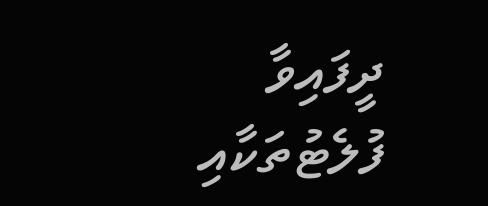ދީފައިވާ ފުލެޓުތަކާއި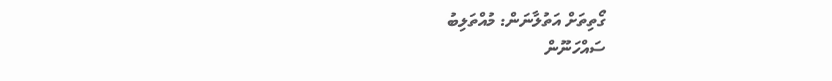ގޯތިތަށް އަތުލާނަން: މުއްތަލިބު
ސައްހަނޫން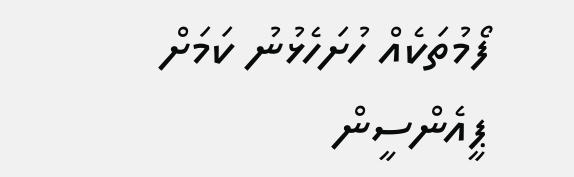ފޯމުތަކެއް ހުށަހެޅުނު ކަމަށް ޕީއެންސީން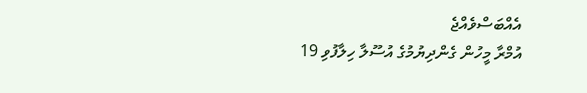އެއްބަސްވެއްޖެ
އުމްރާ މީހުން ގެންދިޔުމުގެ އުސޫލާ ހިލާފުވި 19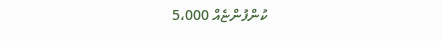ކުންފުންޏެއް 5،000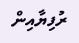ރުފިޔާއިން